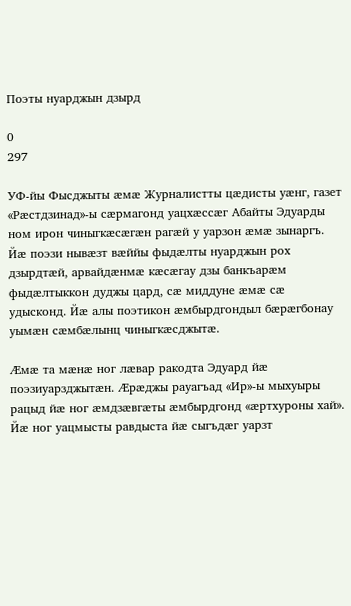Поэты нуарджын дзырд

0
297

УФ-йы Фысджыты ӕмӕ Журналистты цӕдисты уӕнг, газет «Рӕстдзинад»-ы сӕрмагонд уацхӕссӕг Абайты Эдуарды ном ирон чиныгкӕсӕгӕн рагӕй у уарзон ӕмӕ зынаргъ. Йӕ поэзи нывӕзт вӕййы фыдӕлты нуарджын рох дзырдтӕй, арвайдӕнмӕ кӕсӕгау дзы банкъарӕм фыдӕлтыккон дуджы цард, сӕ миддуне ӕмӕ сӕ удысконд. Йӕ алы поэтикон ӕмбырдгондыл бӕрӕгбонау уымӕн сӕмбӕлынц чиныгкӕсджытӕ.

Ӕмӕ та мӕнӕ ног лӕвар ракодта Эдуард йӕ поэзиуарзджытӕн. Ӕрӕджы рауагъад «Ир»-ы мыхуыры рацыд йӕ ног ӕмдзӕвгӕты ӕмбырдгонд «ӕртхуроны хай». Йӕ ног уацмысты равдыста йӕ сыгъдӕг уарзт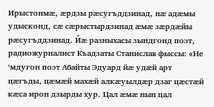Ирыстонмӕ, ӕрдзы рӕсугъддзинад, нӕ адӕмы удысконд, сӕ сӕрыстырдзинад ӕмӕ зӕрдӕйы рӕсугъддзинад. Йӕ разныхасы зындгонд поэт, радиожурналист Къадзаты Станислав фыссы: «Не ‘мдугон поэт Абайты Эдуард йӕ удӕй арт цӕгъды, цӕмӕй махӕй алкӕуылдӕр дзаг цӕстӕй кӕса ирон дзырды хур. Цал ӕмӕ нын цал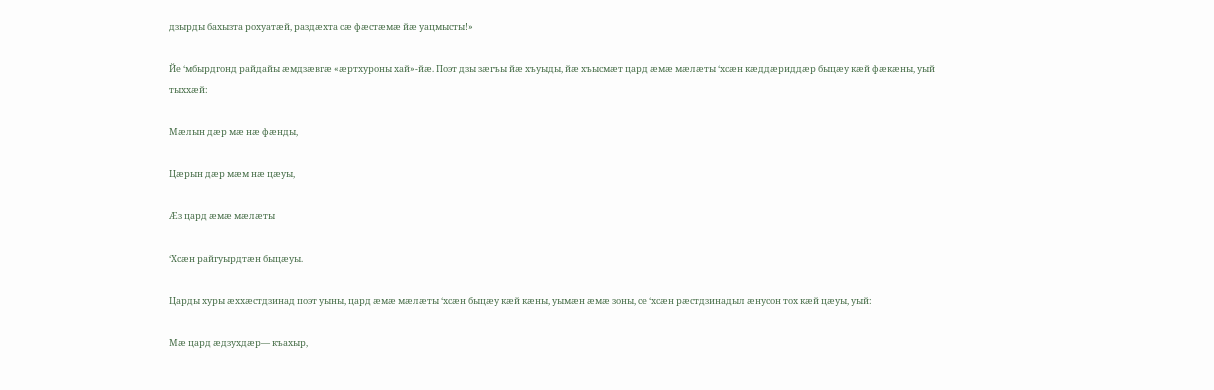дзырды бахызта рохуатӕй, раздӕхта сӕ фӕстӕмӕ йӕ уацмысты!»

Йе ‘мбырдгонд райдайы ӕмдзӕвгӕ «ӕртхуроны хай»-йӕ. Поэт дзы зӕгъы йӕ хъуыды, йӕ хъысмӕт цард ӕмӕ мӕлӕты ‘хсӕн кӕддӕриддӕр быцӕу кӕй фӕкӕны, уый тыххӕй:

Мӕлын дӕр мӕ нӕ фӕнды,

Цӕрын дӕр мӕм нӕ цӕуы,

Ӕз цард ӕмӕ мӕлӕты

‘Хсӕн райгуырдтӕн быцӕуы.

Царды хуры ӕххӕстдзинад поэт уыны, цард ӕмӕ мӕлӕты ‘хсӕн быцӕу кӕй кӕны, уымӕн ӕмӕ зоны, се ‘хсӕн рӕстдзинадыл ӕнусон тох кӕй цӕуы, уый:

Мӕ цард ӕдзухдӕр— къахыр,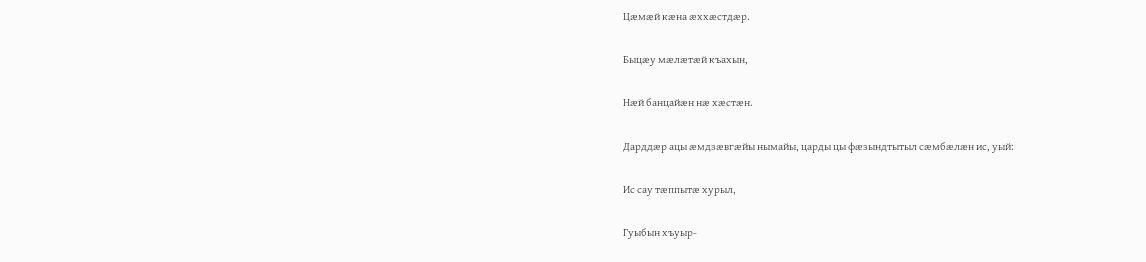Цӕмӕй кӕна ӕххӕстдӕр.

Быцӕу мӕлӕтӕй къахын,

Нӕй банцайӕн нӕ хӕстӕн.

Дарддӕр ацы ӕмдзӕвгӕйы нымайы, царды цы фӕзындтытыл сӕмбӕлӕн ис, уый:

Ис сау тӕппытӕ хурыл,

Гуыбын хъуыр-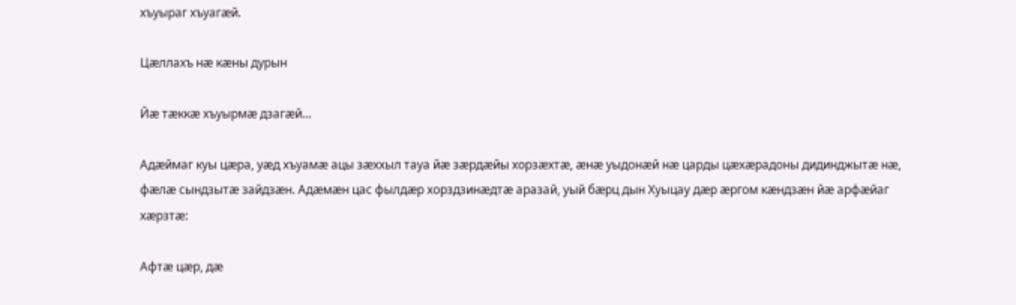хъуыраг хъуагӕй.

Цӕллахъ нӕ кӕны дурын

Йӕ тӕккӕ хъуырмӕ дзагӕй…

Адӕймаг куы цӕра, уӕд хъуамӕ ацы зӕххыл тауа йӕ зӕрдӕйы хорзӕхтӕ, ӕнӕ уыдонӕй нӕ царды цӕхӕрадоны дидинджытӕ нӕ, фӕлӕ сындзытӕ зайдзӕн. Адӕмӕн цас фылдӕр хорздзинӕдтӕ аразай, уый бӕрц дын Хуыцау дӕр ӕргом кӕндзӕн йӕ арфӕйаг хӕрзтӕ:

Афтӕ цӕр, дӕ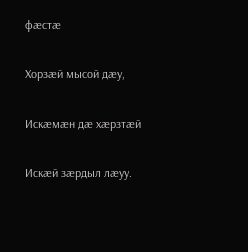фӕстӕ

Хорзӕй мысой дӕу,

Искӕмӕн дӕ хӕрзтӕй

Искӕй зӕрдыл лӕуу.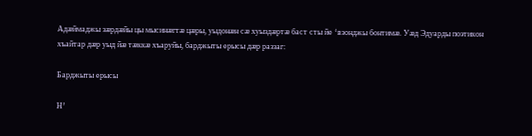Адӕймаджы зӕрдӕйы цы мысинӕгтӕ цӕры, уыдонӕн сӕ хуыздӕртӕ баст сты йе ‘взонджы бонтимӕ. Уӕд Эдуарды поэтикон хъайтар дӕр уыд йӕ тӕккӕ хъаруйы, барджыты ерысы дӕр раззаг:

Барджыты ерысы

Н’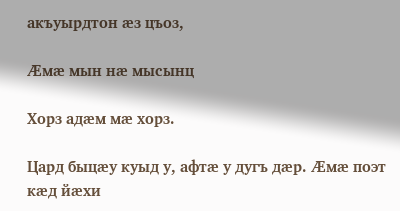акъуырдтон ӕз цъоз,

Ӕмӕ мын нӕ мысынц

Хорз адӕм мӕ хорз.

Цард быцӕу куыд у, афтӕ у дугъ дӕр. Ӕмӕ поэт кӕд йӕхи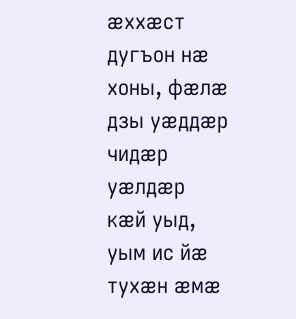ӕххӕст дугъон нӕ хоны, фӕлӕ дзы уӕддӕр чидӕр уӕлдӕр кӕй уыд, уым ис йӕ тухӕн ӕмӕ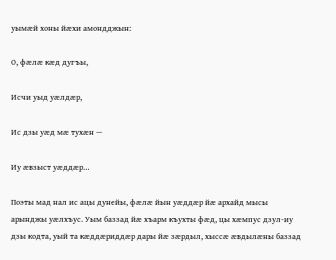уымӕй хоны йӕхи амондджын:

О, фӕлӕ кӕд дугъы,

Исчи уыд уӕлдӕр,

Ис дзы уӕд мӕ тухӕн —

Иу ӕвзыст уӕддӕр…

Поэты мад нал ис ацы дунейы, фӕлӕ йын уӕддӕр йӕ архайд мысы арынджы уӕлхъус. Уым баззад йӕ хъарм къухты фӕд, цы хӕмпус дзул-иу дзы кодта, уый та кӕддӕриддӕр дары йӕ зӕрдыл, хыссӕ ӕвдылӕны баззад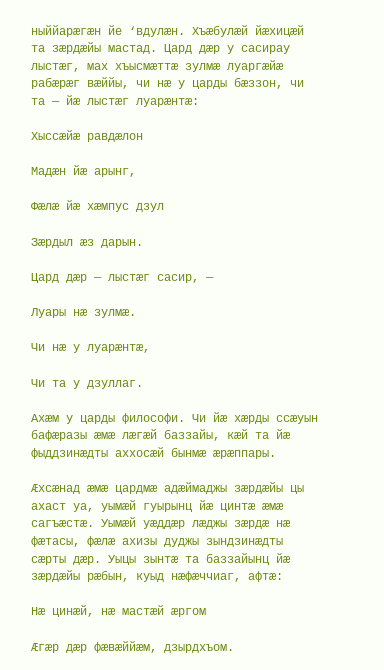ныййарӕгӕн йе ‘вдулӕн. Хъӕбулӕй йӕхицӕй та зӕрдӕйы мастад. Цард дӕр у сасирау лыстӕг, мах хъысмӕттӕ зулмӕ луаргӕйӕ рабӕрӕг вӕййы, чи нӕ у царды бӕззон, чи та — йӕ лыстӕг луарӕнтӕ:

Хыссӕйӕ равдӕлон

Мадӕн йӕ арынг,

Фӕлӕ йӕ хӕмпус дзул

Зӕрдыл ӕз дарын.

Цард дӕр — лыстӕг сасир, —

Луары нӕ зулмӕ.

Чи нӕ у луарӕнтӕ,

Чи та у дзуллаг.

Ахӕм у царды философи. Чи йӕ хӕрды ссӕуын бафӕразы ӕмӕ лӕгӕй баззайы, кӕй та йӕ фыддзинӕдты аххосӕй бынмӕ ӕрӕппары.

Ӕхсӕнад ӕмӕ цардмӕ адӕймаджы зӕрдӕйы цы ахаст уа, уымӕй гуырынц йӕ цинтӕ ӕмӕ сагъӕстӕ. Уымӕй уӕддӕр лӕджы зӕрдӕ нӕ фӕтасы, фӕлӕ ахизы дуджы зындзинӕдты сӕрты дӕр. Уыцы зынтӕ та баззайынц йӕ зӕрдӕйы рӕбын, куыд нӕфӕччиаг, афтӕ:

Нӕ цинӕй, нӕ мастӕй ӕргом

Ӕгӕр дӕр фӕвӕййӕм, дзырдхъом.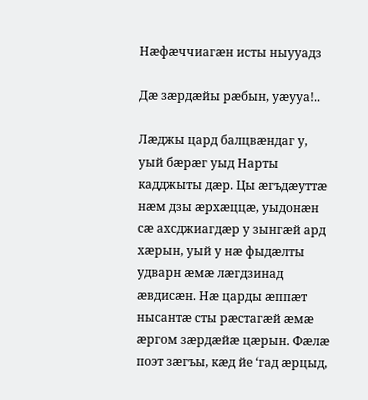Нӕфӕччиагӕн исты ныууадз

Дӕ зӕрдӕйы рӕбын, уӕууа!..

Лӕджы цард балцвӕндаг у, уый бӕрӕг уыд Нарты кадджыты дӕр. Цы ӕгъдӕуттӕ нӕм дзы ӕрхӕццӕ, уыдонӕн сӕ ахсджиагдӕр у зынгӕй ард хӕрын, уый у нӕ фыдӕлты удварн ӕмӕ лӕгдзинад ӕвдисӕн. Нӕ царды ӕппӕт нысантӕ сты рӕстагӕй ӕмӕ ӕргом зӕрдӕйӕ цӕрын. Фӕлӕ поэт зӕгъы, кӕд йе ‘гад ӕрцыд,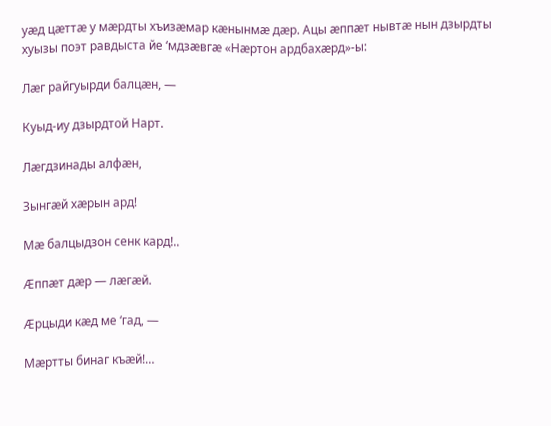уӕд цӕттӕ у мӕрдты хъизӕмар кӕнынмӕ дӕр. Ацы ӕппӕт нывтӕ нын дзырдты хуызы поэт равдыста йе ‘мдзӕвгӕ «Нӕртон ардбахӕрд»-ы:

Лӕг райгуырди балцӕн, —

Куыд-иу дзырдтой Нарт.

Лӕгдзинады алфӕн,

Зынгӕй хӕрын ард!

Мӕ балцыдзон сенк кард!..

Ӕппӕт дӕр — лӕгӕй.

Ӕрцыди кӕд ме ‘гад, —

Мӕртты бинаг къӕй!…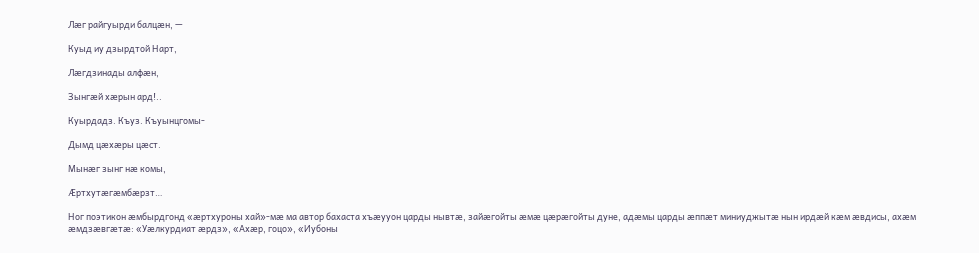Лӕг райгуырди балцӕн, —

Куыд иу дзырдтой Нарт,

Лӕгдзинады алфӕн,

Зынгӕй хӕрын ард!..

Куырдадз. Къуз. Къуынцгомы-

Дымд цӕхӕры цӕст.

Мынӕг зынг нӕ комы,

Ӕртхутӕгӕмбӕрзт…

Ног поэтикон ӕмбырдгонд «ӕртхуроны хай»-мӕ ма автор бахаста хъӕууон царды нывтӕ, зайӕгойты ӕмӕ цӕрӕгойты дуне, адӕмы царды ӕппӕт миниуджытӕ нын ирдӕй кӕм ӕвдисы, ахӕм ӕмдзӕвгӕтӕ: «Уӕлкурдиат ӕрдз», «Ахӕр, гоцо», «Иубоны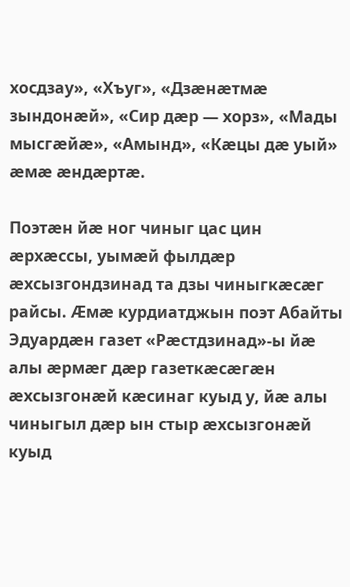хосдзау», «Хъуг», «Дзӕнӕтмӕ зындонӕй», «Сир дӕр — хорз», «Мады мысгӕйӕ», «Амынд», «Кӕцы дӕ уый» ӕмӕ ӕндӕртӕ.

Поэтӕн йӕ ног чиныг цас цин ӕрхӕссы, уымӕй фылдӕр ӕхсызгондзинад та дзы чиныгкӕсӕг райсы. Ӕмӕ курдиатджын поэт Абайты Эдуардӕн газет «Рӕстдзинад»-ы йӕ алы ӕрмӕг дӕр газеткӕсӕгӕн ӕхсызгонӕй кӕсинаг куыд у, йӕ алы чиныгыл дӕр ын стыр ӕхсызгонӕй куыд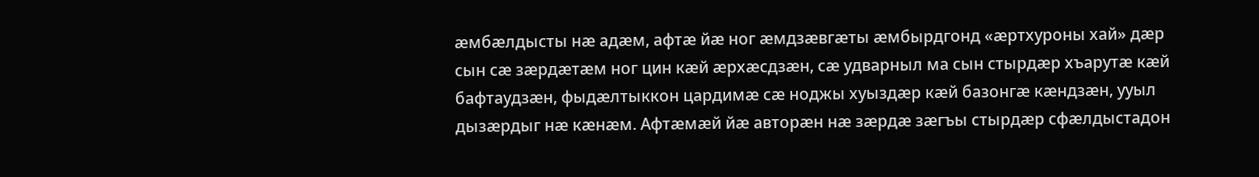ӕмбӕлдысты нӕ адӕм, афтӕ йӕ ног ӕмдзӕвгӕты ӕмбырдгонд «ӕртхуроны хай» дӕр сын сӕ зӕрдӕтӕм ног цин кӕй ӕрхӕсдзӕн, сӕ удварныл ма сын стырдӕр хъарутӕ кӕй бафтаудзӕн, фыдӕлтыккон цардимӕ сӕ ноджы хуыздӕр кӕй базонгӕ кӕндзӕн, ууыл дызӕрдыг нӕ кӕнӕм. Афтӕмӕй йӕ авторӕн нӕ зӕрдӕ зӕгъы стырдӕр сфӕлдыстадон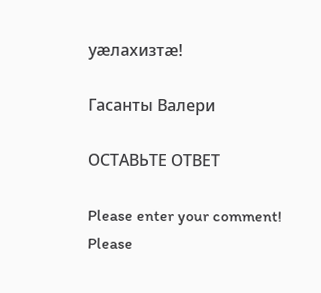уӕлахизтӕ!

Гасанты Валери

ОСТАВЬТЕ ОТВЕТ

Please enter your comment!
Please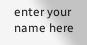enter your name here